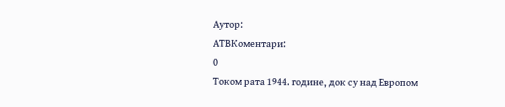Аутор:
АТВКоментари:
0
Током рата 1944. године, док су над Европом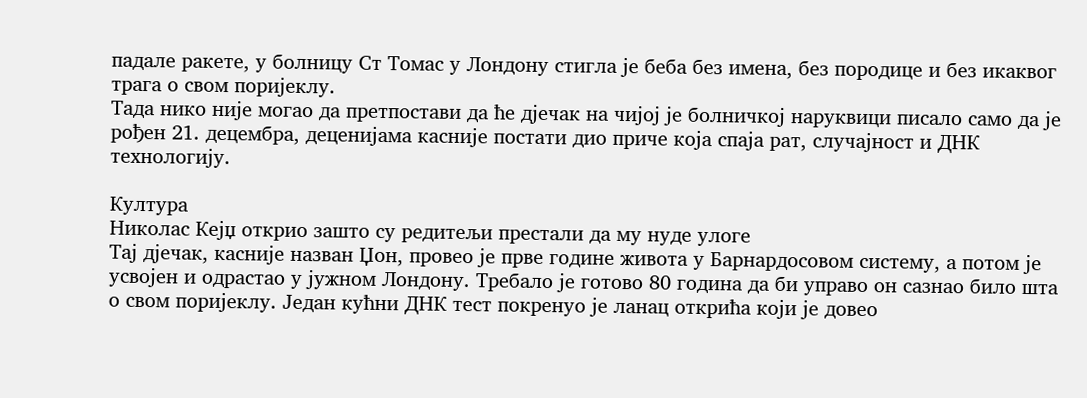падале ракете, у болницу Ст Томас у Лондону стигла је беба без имена, без породице и без икаквог трага о свом поријеклу.
Тада нико није могао да претпостави да ће дјечак на чијој је болничкој наруквици писало само да је рођен 21. децембра, деценијама касније постати дио приче која спаја рат, случајност и ДНК технологију.

Култура
Николас Кејџ открио зашто су редитељи престали да му нуде улоге
Тај дјечак, касније назван Џон, провео је прве године живота у Барнардосовом систему, а потом је усвојен и одрастао у јужном Лондону. Требало је готово 80 година да би управо он сазнао било шта о свом поријеклу. Један кућни ДНК тест покренуо је ланац открића који је довео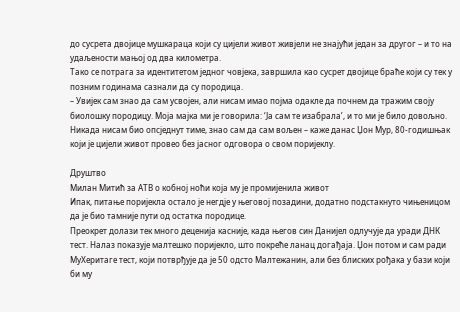до сусрета двојице мушкараца који су цијели живот живјели не знајући један за другог – и то на удаљености мањој од два километра.
Тако се потрага за идентитетом једног човјека, завршила као сусрет двојице браће који су тек у позним годинама сазнали да су породица.
– Увијек сам знао да сам усвојен, али нисам имао појма одакле да почнем да тражим своју биолошку породицу. Моја мајка ми је говорила: ‘Ја сам те изабрала’, и то ми је било довољно. Никада нисам био опсједнут тиме, знао сам да сам вољен – каже данас Џон Мур, 80-годишњак који је цијели живот провео без јасног одговора о свом поријеклу.

Друштво
Милан Митић за АТВ о кобној ноћи која му је промијенила живот
Ипак, питање поријекла остало је негдје у његовој позадини, додатно подстакнуто чињеницом да је био тамније пути од остатка породице.
Преокрет долази тек много деценија касније, када његов син Данијел одлучује да уради ДНК тест. Налаз показује малтешко поријекло, што покреће ланац догађаја. Џон потом и сам ради МyХеритаге тест, који потврђује да је 50 одсто Малтежанин, али без блиских рођака у бази који би му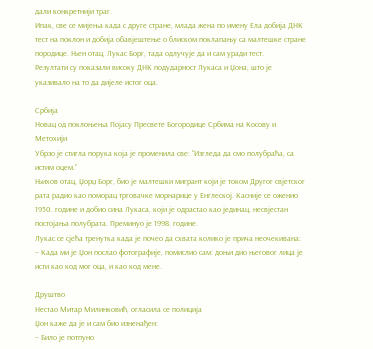дали конкретнији траг.
Ипак, све се мијења када с друге стране, млада жена по имену Ела добија ДНК тест на поклон и добија обавјештење о блиском поклапању са малтешке стране породице. Њен отац, Лукас Борг, тада одлучује да и сам уради тест.
Резултати су показали високу ДНК подударност Лукаса и Џона, што је указивало на то да дијеле истог оца.

Србија
Новац од поклоњења Појасу Пресвете Богородице Србима на Косову и Метохији
Убрзо је стигла порука која је променила све: “Изгледа да смо полубраћа, са истим оцем.”
Њихов отац, Џорџ Борг, био је малтешки мигрант који је током Другог свјетског рата радио као поморац трговачке морнарице у Енглеској. Касније се оженио 1950. године и добио сина Лукаса, који је одрастао као јединац, несвјестан постојања полубрата. Преминуо је 1998. године.
Лукас се сјећа тренутка када је почео да схвата колико је прича неочекивана:
– Када ми је Џон послао фотографије, помислио сам: доњи дио његовог лица је исти као код мог оца, и као код мене.

Друштво
Нестао Митар Милинковић, огласила се полиција
Џон каже да је и сам био изненађен:
– Било је потпуно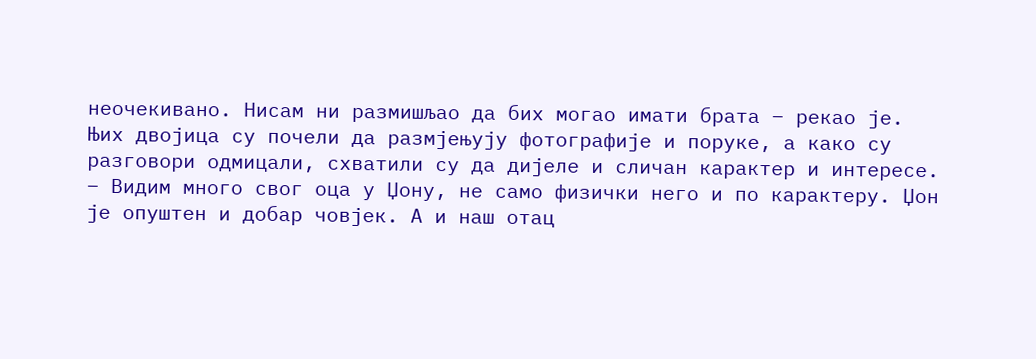неочекивано. Нисам ни размишљао да бих могао имати брата – рекао је.
Њих двојица су почели да размјењују фотографије и поруке, а како су разговори одмицали, схватили су да дијеле и сличан карактер и интересе.
– Видим много свог оца у Џону, не само физички него и по карактеру. Џон је опуштен и добар човјек. А и наш отац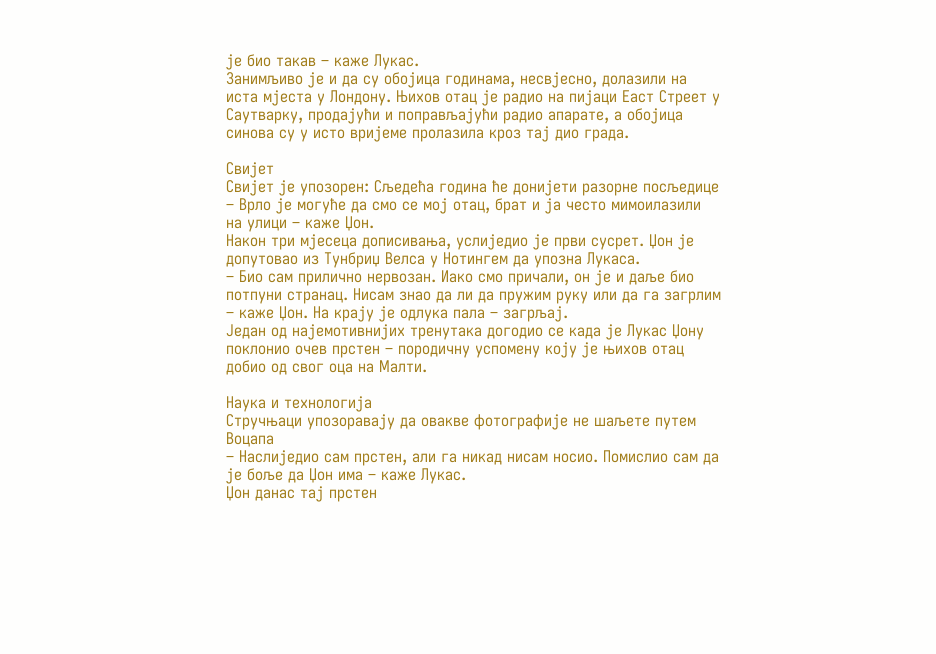је био такав – каже Лукас.
Занимљиво је и да су обојица годинама, несвјесно, долазили на иста мјеста у Лондону. Њихов отац је радио на пијаци Еаст Стреет у Саутварку, продајући и поправљајући радио апарате, а обојица синова су у исто вријеме пролазила кроз тај дио града.

Свијет
Свијет је упозорен: Сљедећа година ће донијети разорне посљедице
– Врло је могуће да смо се мој отац, брат и ја често мимоилазили на улици – каже Џон.
Након три мјесеца дописивања, услиједио је први сусрет. Џон је допутовао из Тунбриџ Велса у Нотингем да упозна Лукаса.
– Био сам прилично нервозан. Иако смо причали, он је и даље био потпуни странац. Нисам знао да ли да пружим руку или да га загрлим – каже Џон. На крају је одлука пала – загрљај.
Један од најемотивнијих тренутака догодио се када је Лукас Џону поклонио очев прстен – породичну успомену коју је њихов отац добио од свог оца на Малти.

Наука и технологија
Стручњаци упозоравају да овакве фотографије не шаљете путем Воцапа
– Наслиједио сам прстен, али га никад нисам носио. Помислио сам да је боље да Џон има – каже Лукас.
Џон данас тај прстен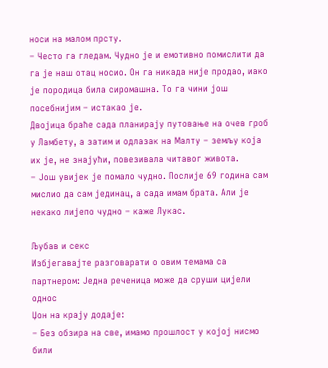носи на малом прсту.
– Често га гледам. Чудно је и емотивно помислити да га је наш отац носио. Он га никада није продао, иако је породица била сиромашна. То га чини још посебнијим – истакао је.
Двојица браће сада планирају путовање на очев гроб у Ламбету, а затим и одлазак на Малту – земљу која их је, не знајући, повезивала читавог живота.
– Још увијек је помало чудно. Послије 69 година сам мислио да сам јединац, а сада имам брата. Али је некако лијепо чудно – каже Лукас.

Љубав и секс
Избјегавајте разговарати о овим темама са партнером: Једна реченица може да сруши цијели однос
Џон на крају додаје:
– Без обзира на све, имамо прошлост у којој нисмо били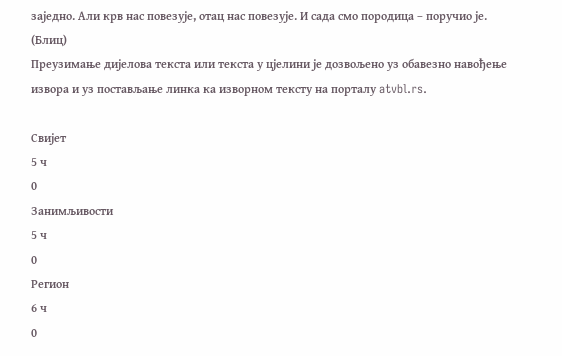заједно. Али крв нас повезује, отац нас повезује. И сада смо породица – поручио је.
(Блиц)
Преузимање дијелова текста или текста у цјелини је дозвољено уз обавезно навођење извора и уз постављање линка ка изворном тексту на порталу atvbl.rs.

Свијет
5 ч
0
Занимљивости
5 ч
0
Регион
6 ч
0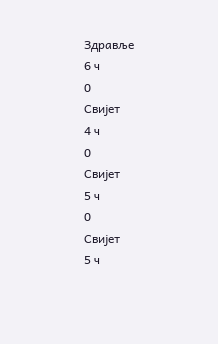Здравље
6 ч
0
Свијет
4 ч
0
Свијет
5 ч
0
Свијет
5 ч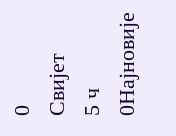0
Свијет
5 ч
0Најновије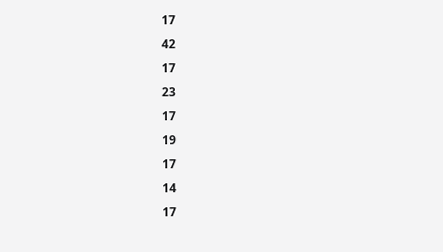17
42
17
23
17
19
17
14
17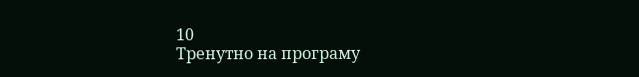10
Тренутно на програму